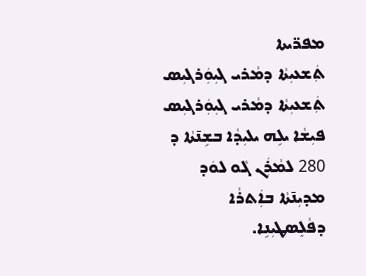ܡܦܪ̈ܝܬܐ
ܬܲܫܥܝܼܬܵܐ ܕܡܵܪܝ ܓܝܼܘܲܪܓܝܼܣ
ܬܲܫܥܝܼܬܵܐ ܕܡܵܪܝ ܓܝܼܘܲܪܓܝܼܣ   ܦܝܼܫܵܐ ܝܠܹܗ ܝܠܝܼܕܵܐ ܒܫܹܢ̄ܬܵܐ ܕ 280 ܠܡܵܪܲܢ ܓܵܘ ܠܘܿܕ ܡܕܝܼܢ̄ܬܵܐ ܒܐܲܬܪܵܐ ܕܦܵܠܸܣܛܝܼܢܹܐ.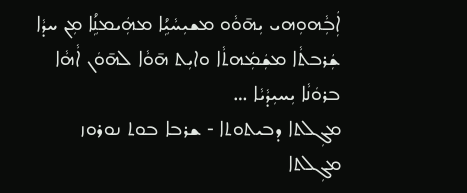ܐܲܒܼܵܗܘܼܗܝ ܝܼܗ̄ܘܵܘ ܡܫܝܼܚܵܝܹܳܐ ܡܗܲܝܡܢܹܳܐ ܡܼܢ ܚܕܵܐ ܫܲܪܒܬܵܐ ܡܫܲܡܲܗܬܵܐ ܘܐܝܼܬ ܗ̄ܘܵܐ ܠܗ̄ܘܿܢ ܐܵܗܵܐ ܒܪܘܿܢܵܐ ܝܼܚܝܼܕܵܝܵܐ …
ܡܓܼܠܬܐ ܕܒܝܬܘܬܐ - ܫܪܒܐ ܒܘܬ ܢܘܪܘܙ
ܡܓܼܠܬܐ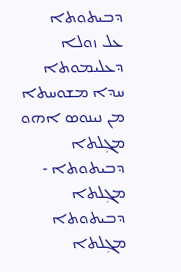ܕܒܝܬܘܬܐ
ܥܠ ܙܘܠܐ ܕܥܠܝܡܘܬܐ
ܚܕܐ ܡܫܘܚܬܐ ܡܢ ܢܝܢܘܣ ܐܗܘ
ܡܓܼܠܬܐ ܕܒܝܬܘܬܐ -
ܡܓܼܠܬܐ ܕܒܝܬܘܬܐ
ܡܓܼܠܬܐ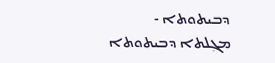ܕܒܝܬܘܬܐ -
ܡܓܼܠܬܐ ܕܒܝܬܘܬܐ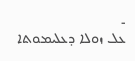-
ܥܠ ܙܘܠܐ ܕܥܠܝܡܘܬܐ